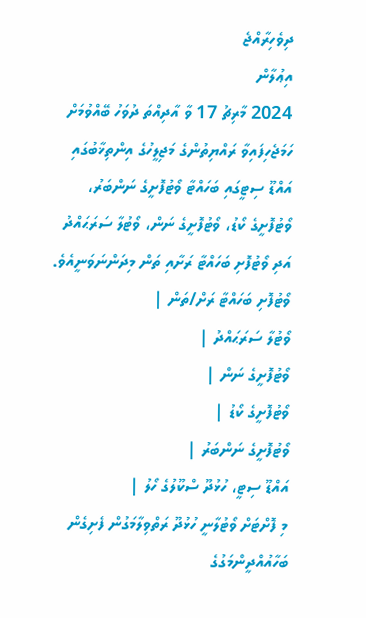ދިވެހިރާއްޖެ
އިޢުލާން
2024 މާރިޗު 17 ވާ އާދިއްތަ ދުވަހު ބޭއްވުމަށް ހަމަޖެހިފައިވާ ރައްޔިތުންގެ މަޖިލީހުގެ އިންތިޚާބުގައި އައްޑޫ ސިޓީގައި ބަހައްޓާ ވޯޓުފޮށީގެ ނަންބަރު، ވޯޓުފޮށީގެ ކޯޑު، ވޯޓުފޮށީގެ ނަން، ވޯޓުލާ ސަރަޙައްދު އަދި ވޯޓުފޮށި ބަހައްޓާ ރަށާއި ތަން މިދަންނަވަނީއެވެ.
ވޯޓުފޮށި ބަހައްޓާ ރަށް/ތަން |
ވޯޓުލާ ސަރަޙައްދު |
ވޯޓުފޮށީގެ ނަން |
ވޯޓުފޮށީގެ ކޯޑު |
ވޯޓުފޮށީގެ ނަންބަރު |
އައްޑޫ ސިޓީ، ހުޅުދޫ ސްކޫލުގެ ހޯލު |
މި ފޮށްޓަށް ވޯޓުލާނީ ހުޅުދޫ ރަތްވިލާމަގުން ފެށިގެން ބަހާއުއްދީންމަގުގެ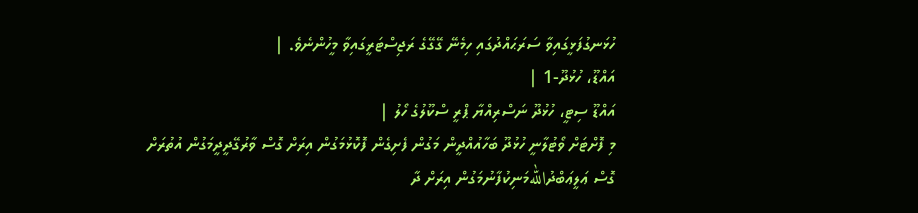ހުޅަނގުފަޅީގައިވާ ސަރަޙައްދުގައި ހިމެނޭ ގޭގޭގެ ރަޖިސްޓަރީގައިވާ މީހުންނެވެ. |
އައްޑޫ، ހުޅުދޫ-1 |
އައްޑޫ ސިޓީ، ހުޅުދޫ ނަސްރިއްޔާ ޕްރީ ސްކޫލުގެ ހޯލު |
މި ފޮށްޓަށް ވޯޓުލާނީ ހުޅުދޫ ބަހާއުއްދީން މަގުން ފެށިގެން ފޮކޮޅުމަގުން އިރަށް ގޮސް ވާރުގޭދީދީމަގުން އުތުރަށް ގޮސް ޢަލީޢަބްދުاللهމަނިކުފާނުމަގުން އިރަށް ދާ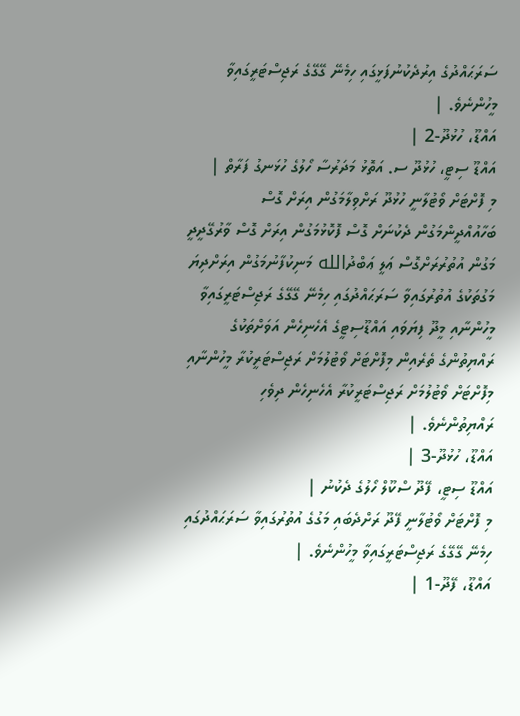ސަރަޙައްދުގެ އިރުދެކުނުފަޅީގައި ހިމެނޭ ގޭގޭގެ ރަޖިސްޓަރީގައިވާ މީހުންނެވެ. |
އައްޑޫ، ހުޅުދޫ-2 |
އައްޑޫ ސިޓީ، ހުޅުދޫ ސ. އަތޮޅު މަދަރުސާ ހޯލުގެ ހުޅަނގު ފަރާތް |
މި ފޮށްޓަށް ވޯޓުލާނީ ހުޅުދޫ ރަށްވިލާމަގުން އިރަށް ގޮސް ބަހާއުއްދީންމަގުން ދެކުނަށް ގޮސް ފޮކޮޅުމަގުން އިރަށް ގޮސް ވާރުގޭދީދީ މަގުން އުތުރުރަށްގޮސް ޢަލީ ޢަބްދުالله މަނިކުފާނުމަގުން އިރަށްދިޔަ މަގުތަކުގެ އުތުރުގައިވާ ސަރަޙައްދުގައި ހިމެނޭ ގޭގޭގެ ރަޖިސްޓަރީގައިވާ މީހުންނާއި މީދޫ ފިޔަވައި އައްޑޫސިޓީގެ އެހެނިހެން އަވަށްތަކުގެ ރައްޔިތުންގެ ތެރެއިން މިފޮށްޓަށް ވޯޓުލުމަށް ރަޖިސްޓަރީކުރާ މީހުންނާއި މިފޮށްޓަށް ވޯޓުލުމަށް ރަޖިސްޓަރީކުރާ އެހެނިހެން ދިވެހި ރައްޔިތުންނެވެ. |
އައްޑޫ، ހުޅުދޫ-3 |
އައްޑޫ ސިޓީ، ފޭދޫ ސްކޫލް ހޯލުގެ ދެކުނު |
މި ފޮށްޓަށް ވޯޓުލާނީ ފޭދޫ ރަށްދެބައި މަގުގެ އުތުރުގައިވާ ސަރަޙައްދުގައި ހިމެނޭ ގޭގޭގެ ރަޖިސްޓަރީގައިވާ މީހުންނެވެ. |
އައްޑޫ، ފޭދޫ-1 |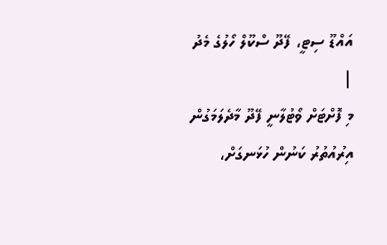އައްޑޫ ސިޓީ، ފޭދޫ ސްކޫލް ހޯލުގެ މެދު |
މި ފޮށްޓަށް ވޯޓުލާނީ ފޭދޫ މާދެލަމަގުން އިރުއުތުރު ކަނުން ހުޅަނގަށް،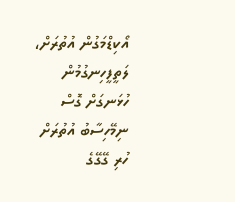އޯކިޑްމަގުން އުތުރަށް، ލަތީފީހިނގުމުން ހުޅަނގަށް ގޮސް ނިމޭހިސާބު އުތުރަށް ހުރި ގޭގޭގެ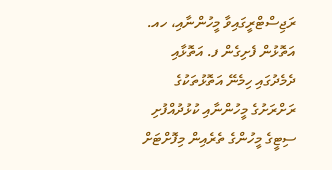ރަޖިސްޓްރީގައިވާ މީހުންނާއި، ހއ. އަތޮޅުން ފެށިގެން ފ. އަތޮޅާއި ދެމެދުގައި ހިމެނޭ އަތޮޅުތަކުގެ ރަށްރަށުގެ މީހުންނާއި ކުޅުދުއްފުށި ސިޓީގެ މީހުންގެ ތެރެއިން މިފޮށްޓަށް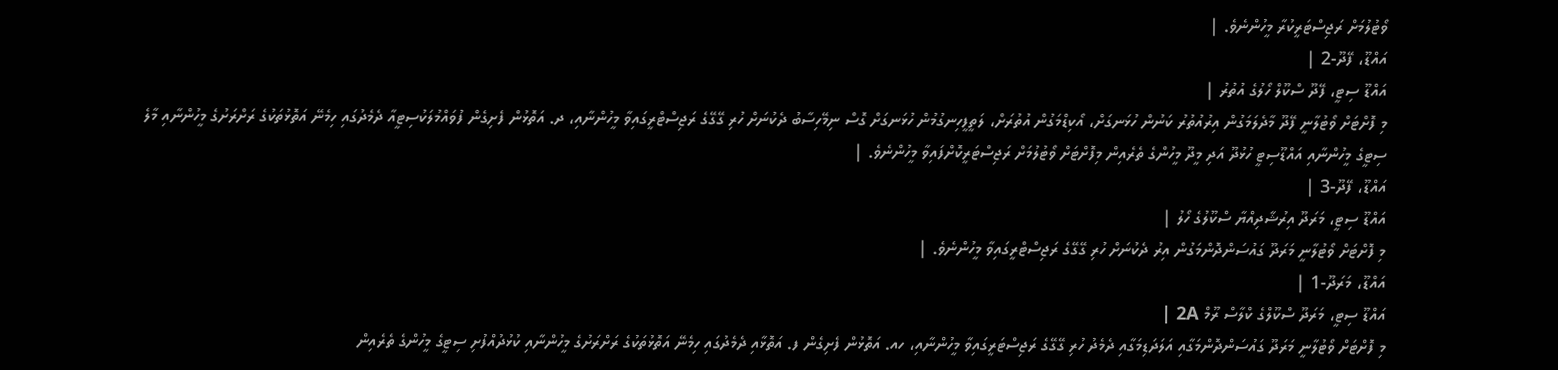ވޯޓުލުމަށް ރަޖިސްޓަރީކުރާ މީހުންނެވެ. |
އައްޑޫ، ފޭދޫ-2 |
އައްޑޫ ސިޓީ، ފޭދޫ ސްކޫލް ހޯލުގެ އުތުރު |
މި ފޮށްޓަށް ވޯޓުލާނީ ފޭދޫ މާދެލަމަގުން އިރުއުތުރު ކަނުން ހުޅަނގަށް، އޯކިޑްމަގުން އުތުރަށް، ލަތީފީހިނގުމުން ހުޅަނގަށް ގޮސް ނިމޭހިސާބު ދެކުނަށް ހުރި ގޭގޭގެ ރަޖިސްޓްރީގައިވާ މީހުންނާއި، ދ. އަތޮޅުން ފެށިގެން ފުވައްމުލަކުސިޓީއާ ދެމެދުގައި ހިމެނޭ އަތޮޅުތަކުގެ ރަށްރަށުގެ މީހުންނާއި މާލެ ސިޓީގެ މީހުންނާއި އައްޑޫސިޓީ ހުޅުދޫ އަދި މީދޫ މީހުންގެ ތެރެއިން މިފޮށްޓަށް ވޯޓުލުމަށް ރަޖިސްޓަރީކޮށްފައިވާ މީހުންނެވެ. |
އައްޑޫ، ފޭދޫ-3 |
އައްޑޫ ސިޓީ، މަރަދޫ އިރުޝާދިއްޔާ ސްކޫލުގެ ހޯލު |
މި ފޮށްޓަށް ވޯޓުލާނީ މަރަދޫ ގައުސަންދޮންމަގުން އިރު ދެކުނަށް ހުރި ގޭގޭގެ ރަޖިސްޓްރީގައިވާ މީހުންނެވެ. |
އައްޑޫ، މަރަދޫ-1 |
އައްޑޫ ސިޓީ، މަރަދޫ ސްކޫލްގެ ކްލާސް ރޫމް 2A |
މި ފޮށްޓަށް ވޯޓުލާނީ މަރަދޫ ގައުސަންދޮންމަގާއި އަލަދަޑިމަގާއި ދެމެދު ހުރި ގޭގޭގެ ރަޖިސްޓަރީގައިވާ މީހުންނާއި، ހއ. އަތޮޅުން ފެށިގެން ފ. އަތޮޅާއި ދެމެދުގައި ހިމެނޭ އަތޮޅުތަކުގެ ރަށްރަށުގެ މީހުންނާއި ކުޅުދުއްފުށި ސިޓީގެ މީހުންގެ ތެރެއިން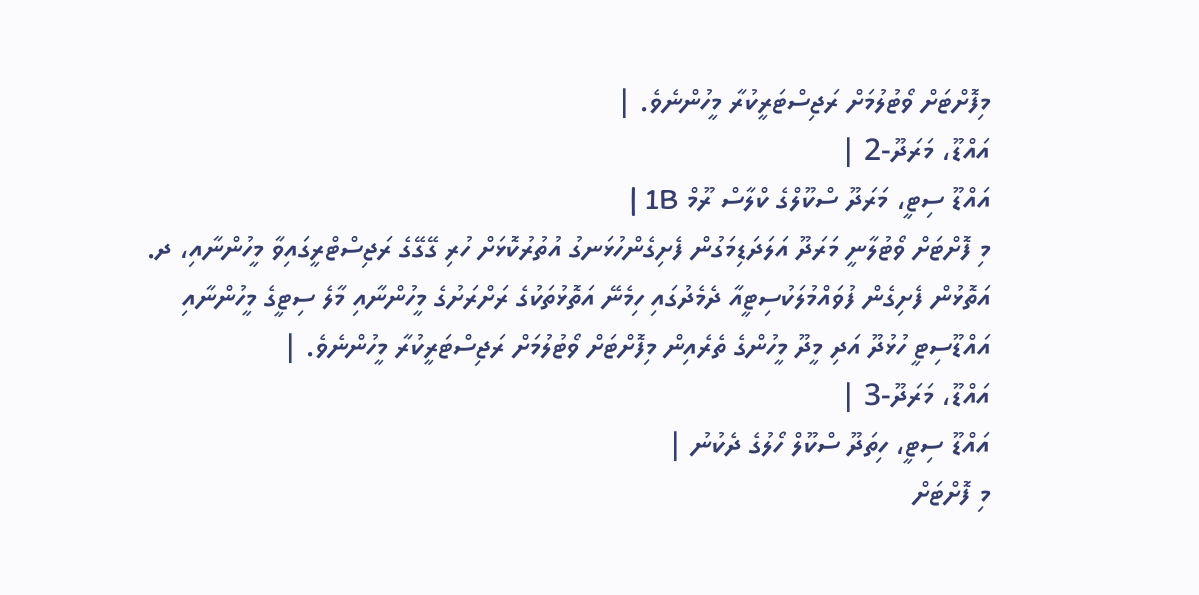މިފޮށްޓަށް ވޯޓުލުމަށް ރަޖިސްޓަރީކުރާ މީހުންނެވެ. |
އައްޑޫ، މަރަދޫ-2 |
އައްޑޫ ސިޓީ، މަރަދޫ ސްކޫލްގެ ކްލާސް ރޫމް 1B |
މި ފޮށްޓަށް ވޯޓުލާނީ މަރަދޫ އަލަދަޑިމަގުން ފެށިގެންހުޅަނގު އުތުރުކޮޅަށް ހުރި ގޭގޭގެ ރަޖިސްޓްރީގައިވާ މީހުންނާއި، ދ. އަތޮޅުން ފެށިގެން ފުވައްމުލަކުސިޓީއާ ދެމެދުގައި ހިމެނޭ އަތޮޅުތަކުގެ ރަށްރަށުގެ މީހުންނާއި މާލެ ސިޓީގެ މީހުންނާއި އައްޑޫސިޓީ ހުޅުދޫ އަދި މީދޫ މީހުންގެ ތެރެއިން މިފޮށްޓަށް ވޯޓުލުމަށް ރަޖިސްޓަރީކުރާ މީހުންނެވެ. |
އައްޑޫ، މަރަދޫ-3 |
އައްޑޫ ސިޓީ، ހިތަދޫ ސްކޫލް ހޯލުގެ ދެކުނު |
މި ފޮށްޓަށް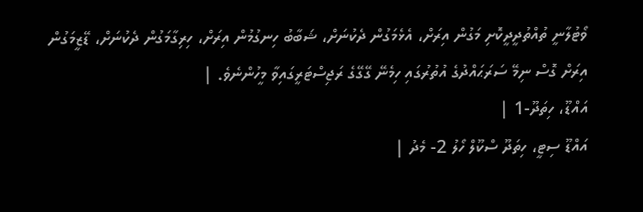ވޯޓުލާނީ ތުއްތުދީދީކޮށި މަގުން އިރަށް، އެޅެމަގުން ދެކުނަށް، ޝަބާބު ހިނގުމުން އިރަށް، ހިރިގާމަގުން ދެކުނަށް، ޑޭޒީމަގުން އިރަށް ގޮސް ނިމޭ ސަރަޙައްދުގެ އުތުރުގައި ހިމެނޭ ގޭގޭގެ ރަޖިސްޓަރީގައިވާ މީހުންނެވެ. |
އައްޑޫ، ހިތަދޫ-1 |
އައްޑޫ ސިޓީ، ހިތަދޫ ސްކޫލް ހޯލު 2- މެދު |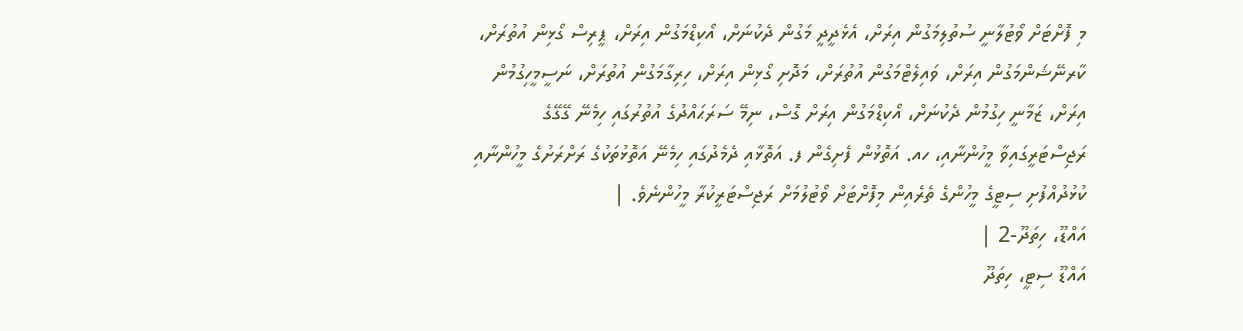މި ފޮށްޓަށް ވޯޓުލާނީ ސުތުލިމަގުން އިރަށް، އެޅެދީދީ މަގުން ދެކުނަށް، އޯކިޑްމަގުން އިރަށް، ޕީރިސް ގޯޅިން އުތުރަށް، ކާރނޭޝަންމަގުން އިރަށް، ވައިލެޓްމަގުން އުތުރަށް، މަދޮށި ގޯޅިން އިރަށް، ހިރިގާމަގުން އުތުރަށް، ނަސީމީހިގުމުން އިރަށް، ޒަމާނީ ހިގުމުން ދެކުނަށް، އޯކިޑްމަގުން އިރަށް ގޮސް، ނިމޭ ސަރަޙައްދުގެ އުތުރުގައި ހިމެނޭ ގޭގޭގެ ރަޖިސްޓަރީގައިވާ މީހުންނާއި، ހއ. އަތޮޅުން ފެށިގެން ފ. އަތޮޅާއި ދެމެދުގައި ހިމެނޭ އަތޮޅުތަކުގެ ރަށްރަށުގެ މީހުންނާއި ކުޅުދުއްފުށި ސިޓީގެ މީހުންގެ ތެރެއިން މިފޮށްޓަށް ވޯޓުލުމަށް ރަޖިސްޓަރީކުރާ މީހުންނެވެ. |
އައްޑޫ، ހިތަދޫ-2 |
އައްޑޫ ސިޓީ، ހިތަދޫ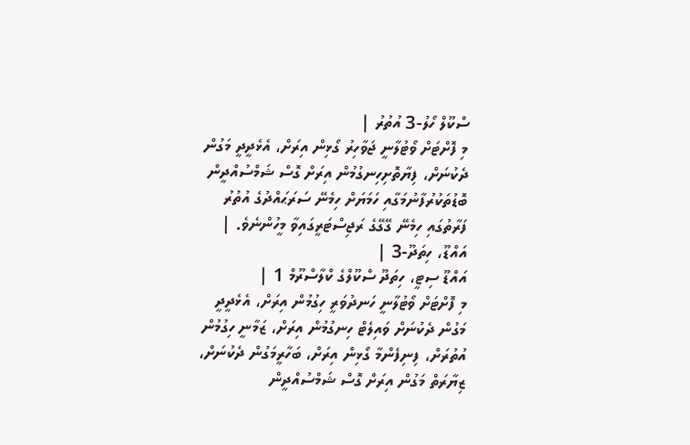ސްކޫލް ހޯލު-3 އުތުރު |
މި ފޮށްޓަށް ވޯޓުލާނީ ޖަވާހިރު ގޯޅިން އިރަށް، އެޅެދީދީ މަގުން ދެކުނަށް، ފިޔާތޮށިހިނގުމުން އިރަށް ގޮސް ޝަމްސުއްދީން ބޮޑުތަކުރުފާނުމަގާއި ހަމަޔަށް ހިމެނޭ ސަރަޙައްދުގެ އުތުރު ފަރާތުގައި ހިމެނޭ ގޭގޭގެ ރަޖިސްޓަރީގައިވާ މީހުންނެވެ. |
އައްޑޫ، ހިތަދޫ-3 |
އައްޑޫ ސިޓީ، ހިތަދޫ ސްކޫލްގެ ކްލާސްރޫމް 1 |
މި ފޮށްޓަށް ވޯޓުލާނީ ހަނދުވަރީ ހިގުމުން އިރަށް، އެޅެދީދީ މަގުން ދެކުނަށް ވައިލެޓް ހިނގުމުން އިރަށް، ޒަމާނީ ހިގުމުން އުތުރަށް، ފިނިފެންމާ ގޯޅިން އިރަށް، ބަހާރީމަގުން ދެކުނަށް، ޒިޔާރަތް މަގުން އިރަށް ގޮސް ޝަމްސުއްދީން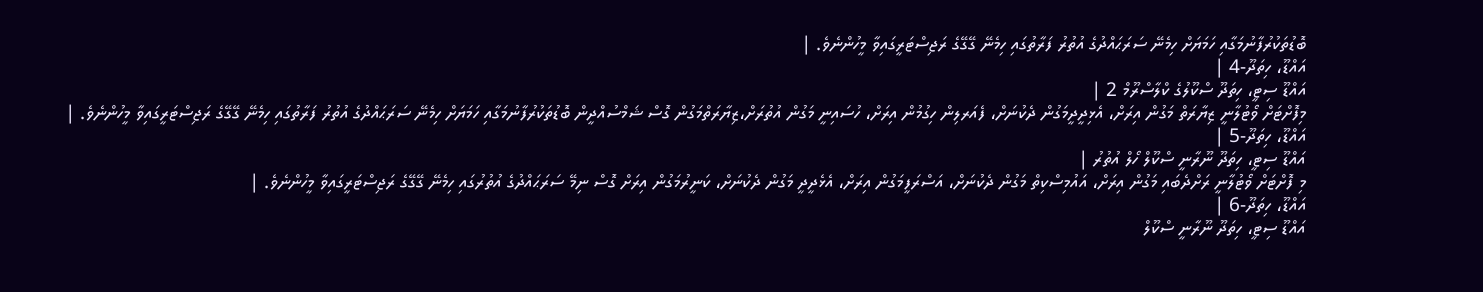ބޮޑުތަކުރުފާނުމަގާއި ހަމަޔަށް ހިމެނޭ ސަރަޙައްދުގެ އުތުރު ފަރާތުގައި ހިމެނޭ ގޭގޭގެ ރަޖިސްޓަރީގައިވާ މީހުންނެވެ. |
އައްޑޫ، ހިތަދޫ-4 |
އައްޑޫ ސިޓީ، ހިތަދޫ ސްކޫލުގެ ކްލާސްރޫމް 2 |
މިފޮށްޓަށް ވޯޓުލާނީ ޒިޔާރަތް މަގުން އިރަށް، އެޅިދީދީމަގުން ދެކުނަށް، ފެއަރލިން ހިގުމުން އިރަށް، ހުސައިނީ މަގުން އުތުރަށް،ޒިޔާރަތްމަގުން ގޮސް ޝަމްސުއްދީން ބޮޑުތަކުރުފާނުމަގާއި ހަމަޔަށް ހިމެނޭ ސަރަޙައްދުގެ އުތުރު ފަރާތުގައި ހިމެނޭ ގޭގޭގެ ރަޖިސްޓަރީގައިވާ މީހުންނެވެ. |
އައްޑޫ، ހިތަދޫ-5 |
އައްޑޫ ސިޓީ، ހިތަދޫ ނޫރާނީ ސްކޫލް ހޯލް އުތުރު |
މި ފޮށްޓަށް ވޯޓުލާނީ ރަށްދެބައި މަގުން އިރަށް، އައުމިސްކިތް މަގުން ދެކުނަށް، އަސްރަފީމަގުން އިރަށް، އެޅެދީދީ މަގުން ދެކުނަށް، ކަނީރުމަގުން އިރަށް ގޮސް ނިމޭ ސަރަޙައްދުގެ އުތުރުގައި ހިމެނޭ ގޭގޭގެ ރަޖިސްޓަރީގައިވާ މީހުންނެވެ. |
އައްޑޫ، ހިތަދޫ-6 |
އައްޑޫ ސިޓީ، ހިތަދޫ ނޫރާނީ ސްކޫލް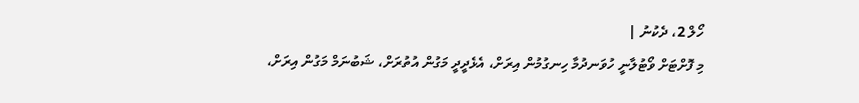ހޯލް 2، ދެކުނު |
މި ފޮށްޓަށް ވޯޓުލާނީ ހުވަނދުމާ ހިނގުމުން އިރަށް، އެޅެދީދީ މަގުން އުތުރަށް، ޝަބުނަމް މަގުން އިރަށް،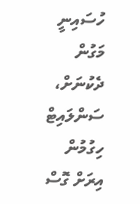ހުސައިނީ މަގުން ދެކުނަށް، ސަންލައިޓް ހިގުމުން އިރަށް ގޮސް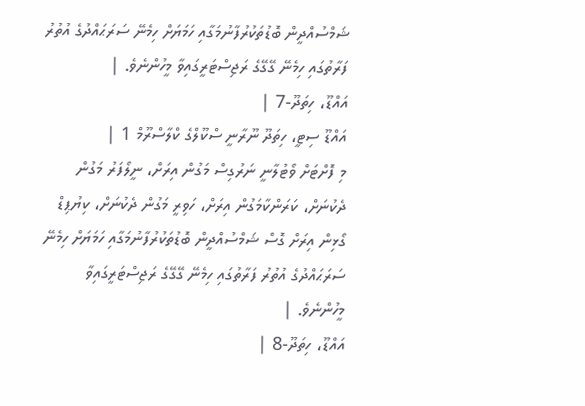ޝަމްސުއްދީން ބޮޑުތަކުރުފާނުމަގާއި ހަމަޔަށް ހިމެނޭ ސަރަޙައްދުގެ އުތުރު ފަރާތުގައި ހިމެނޭ ގޭގޭގެ ރަޖިސްޓަރީގައިވާ މީހުންނެވެ. |
އައްޑޫ، ހިތަދޫ-7 |
އައްޑޫ ސިޓީ، ހިތަދޫ ނޫރާނީ ސްކޫލްގެ ކްލާސްރޫމް 1 |
މި ފޮށްޓަށް ވޯޓުލާނީ ނަރުގިސް މަގުން އިރަށް، ނީލޯފަރު މަގުން ދެކުނަށް، ކަރަންކާމަގުން އިރަށް، ހަވިރީ މަގުން ދެކުނަށް، ކިޔުޕިޑް ގޯޅިން އިރަށް ގޮސް ޝަމްސުއްދީން ބޮޑުތަކުރުފާނުމަގާއި ހަމަޔަށް ހިމެނޭ ސަރަޙައްދުގެ އުތުރު ފަރާތުގައި ހިމެނޭ ގޭގޭގެ ރަޖިސްޓަރީގައިވާ މީހުންނެވެ. |
އައްޑޫ، ހިތަދޫ-8 |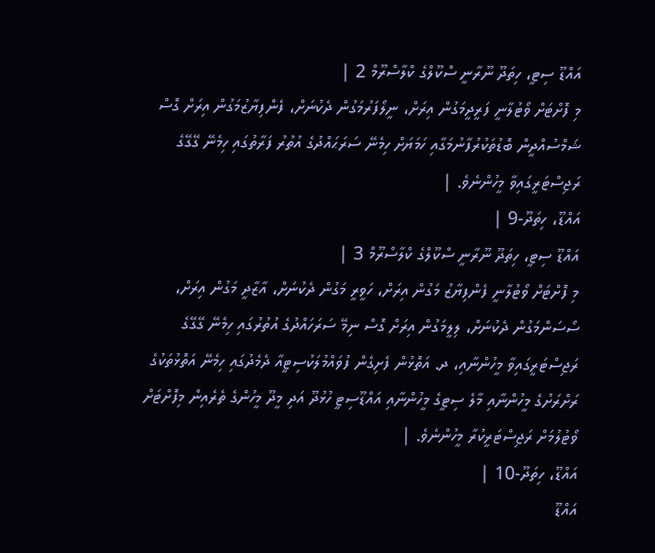އައްޑޫ ސިޓީ، ހިތަދޫ ނޫރާނީ ސްކޫލްގެ ކްލާސްރޫމް 2 |
މި ފޮށްޓަށް ވޯޓުލާނީ ފަރީދީމަގުން އިރަށް، ނީލޯފަރުމަގުން ދެކުނަށް، ފެންފިޔާޒުމަގުން އިރަށް ގޮސް ޝަމްސުއްދީން ބޮޑުތަކުރުފާނުމަގާއި ހަމަޔަށް ހިމެނޭ ސަރަޙައްދުގެ އުތުރު ފަރާތުގައި ހިމެނޭ ގޭގޭގެ ރަޖިސްޓަރީގައިވާ މީހުންނެވެ. |
އައްޑޫ، ހިތަދޫ-9 |
އައްޑޫ ސިޓީ، ހިތަދޫ ނޫރާނީ ސްކޫލްގެ ކްލާސްރޫމް 3 |
މި ފޮށްޓަށް ވޯޓުލާނީ ފެންފިޔާޒު މަގުން އިރަށް، ހަވީރީ މަގުން ދެކުނަށް، އާޒާދީ މަގުން އިރަށް، ސޯސަންމަގުން ދެކުނަށް، ލިލީމަގުން އިރަށް ގޮސް ނިމޭ ސަރަހައްދުގެ އުތުރުގައި ހިމެނޭ ގޭގޭގެ ރަޖިސްޓަރީގައިވާ މީހުންނާއި، ދ. އަތޮޅުން ފެށިގެން ފުވައްމުލަކުސިޓީއާ ދެމެދުގައި ހިމެނޭ އަތޮޅުތަކުގެ ރަށްރަށުގެ މީހުންނާއި މާލެ ސިޓީގެ މީހުންނާއި އައްޑޫސިޓީ ހުޅުދޫ އަދި މީދޫ މީހުންގެ ތެރެއިން މިފޮށްޓަށް ވޯޓުލުމަށް ރަޖިސްޓަރީކުރާ މީހުންނެވެ. |
އައްޑޫ، ހިތަދޫ-10 |
އައްޑޫ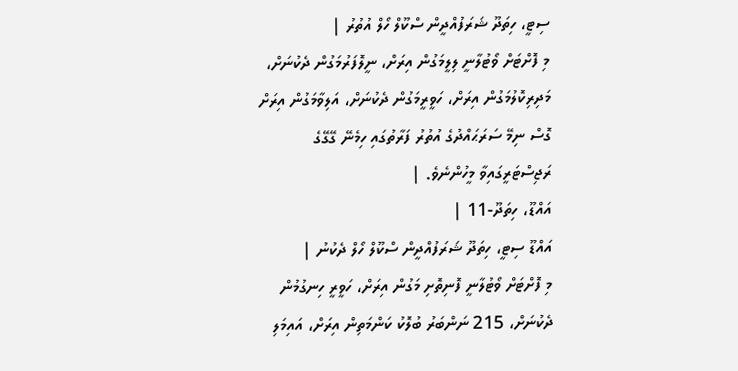ސިޓީ، ހިތަދޫ ޝަރަފުއްދީން ސްކޫލް ހޯލް އުތުރު |
މި ފޮށްޓަށް ވޯޓުލާނީ ލިލީމަގުން އިރަށް، ނީލޮފަރުމަގުން ދެކުނަށް، މަދިރިކޮލުމަގުން އިރަށް، ހަވީރީމަގުން ދެކުނަށް، އަލިވާމަގުން އިރަށް ގޮސް ނިމޭ ސަރަޙައްދުގެ އުތުރު ފަރާތުގައި ހިމެނޭ ގޭގޭގެ ރަޖިސްޓަރީގައިވާ މީހުންނެވެ. |
އައްޑޫ، ހިތަދޫ-11 |
އައްޑޫ ސިޓީ، ހިތަދޫ ޝަރަފުއްދީން ސްކޫލް ހޯލް ދެކުނު |
މި ފޮށްޓަށް ވޯޓުލާނީ ފޮނިތޮށި މަގުން އިރަށް، ހަވީރީ ހިނގުމުން ދެކުނަށް، 215 ނަންބަރު ބުލޮކު ކަންމަތިން އިރަށް، އައިމަލި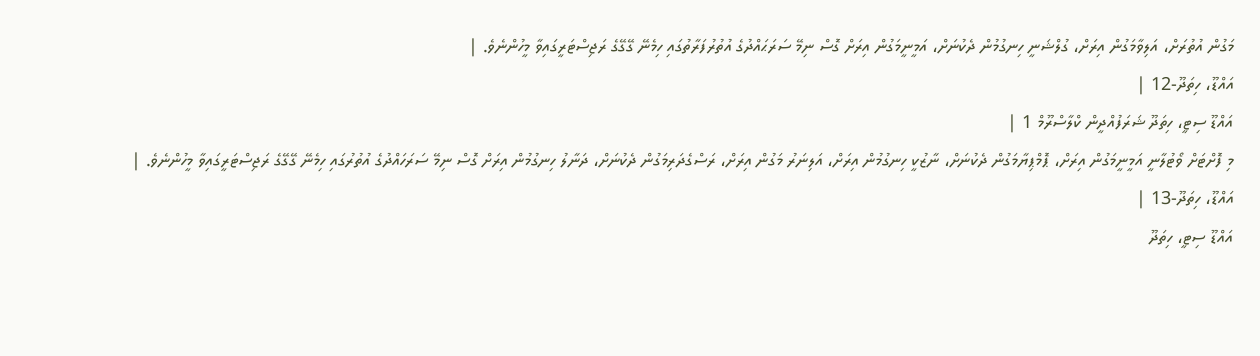މަގުން އުތުރަށް، އަލިވާމަގުން އިރަށް، ގުލްޝަނީ ހިނގުމުން ދެކުނަށް، އަމީނީމަގުން އިރަށް ގޮސް ނިމޭ ސަރަޙައްދުގެ އުތުރުފަރާތުގައި ހިމެނޭ ގޭގޭގެ ރަޖިސްޓަރީގައިވާ މީހުންނެވެ. |
އައްޑޫ، ހިތަދޫ-12 |
އައްޑޫ ސިޓީ، ހިތަދޫ ޝަރަފުއްދީން ކްލާސްރޫމް 1 |
މި ފޮށްޓަށް ވޯޓުލާނީ އަމީނީމަގުން އިރަށް، ޕޮމްޕިޔާމަގުން ދެކުނަށް، ނާޒުކީ ހިނގުމުން އިރަށް، އަލިނަރު މަގުން އިރަށް، ރަސްގެދަރިމަގުން ދެކުނަށް، ދަނާލު ހިނގުމުން އިރަށް ގޮސް ނިމޭ ސަރަހައްދުގެ އުތުރުގައި ހިމެނޭ ގޭގޭގެ ރަޖިސްޓަރީގައިވާ މީހުންނެވެ. |
އައްޑޫ، ހިތަދޫ-13 |
އައްޑޫ ސިޓީ، ހިތަދޫ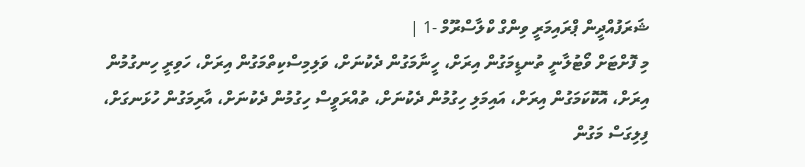ޝަރަފުއްދީން ޕްރައިމަރީ ވިންގް ކްލާސްރޫމް -1 |
މި ފޮށްޓަށް ވޯޓުލާނީ ތުނޑީމަގުން އިރަށް، ހީނާމަގުން ދެކުނަށް، ވަލިމިސްކިތްމަގުން އިރަށް، ހަވިރީ ހިނގުމުން އިރަށް، އޮކޮކަމަގުން އިރަށް، އައިމަލި ހިގުމުން ދެކުނަށް، ތުއްރަވީސް ހިގުމުން ދެކުނަށް، އާރިމަގުން ހުޅަނގަށް، ފިލިގަސް މަގުން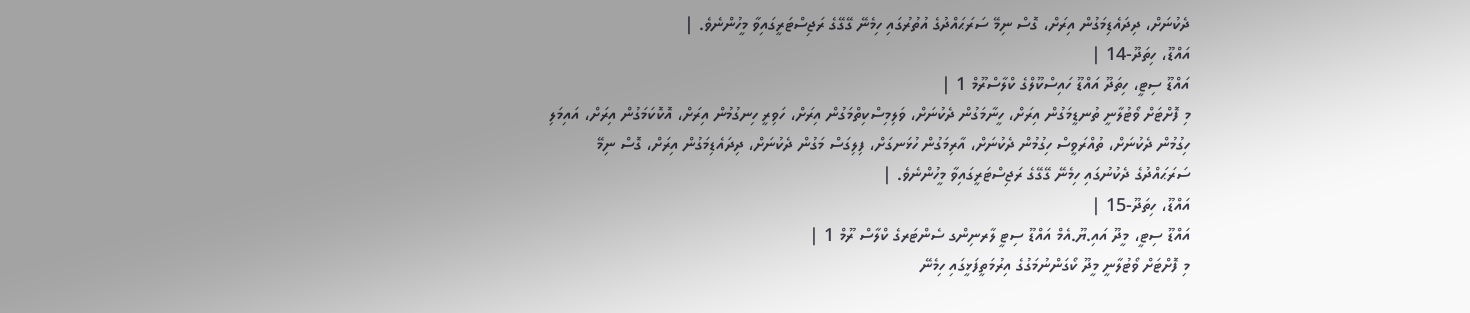ދެކުނަށް، ދިދައެޑިމަގުން އިރަށް، ގޮސް ނިމޭ ސަރަޙައްދުގެ އުތުރުގައި ހިމެނޭ ގޭގޭގެ ރަޖިސްޓަރީގައިވާ މީހުންނެވެ. |
އައްޑޫ، ހިތަދޫ-14 |
އައްޑޫ ސިޓީ، ހިތަދޫ އައްޑޫ ހައިސްކޫލްގެ ކްލާސްރޫމް 1 |
މި ފޮށްޓަށް ވޯޓުލާނީ ތުނޑީމަގުން އިރަށް، ހީނާމަގުން ދެކުނަށް، ވަލިމިސްކިތްމަގުން އިރަށް، ހަވިރީ ހިނގުމުން އިރަށް، އޮކޮކަމަގުން އިރަށް، އައިމަލި ހިގުމުން ދެކުނަށް، ތުއްރަވީސް ހިގުމުން ދެކުނަށް، އާރިމަގުން ހުޅަނގަށް، ފިލިގަސް މަގުން ދެކުނަށް، ދިދައެޑިމަގުން އިރަށް، ގޮސް ނިމޭ ސަރަޙައްދުގެ ދެކުނުގައި ހިމެނޭ ގޭގޭގެ ރަޖިސްޓަރީގައިވާ މީހުންނެވެ. |
އައްޑޫ، ހިތަދޫ-15 |
އައްޑޫ ސިޓީ، މީދޫ އައި.ޔޫ.އެމް އައްޑޫ ސިޓީ ލާރނިންގ ސެންޓަރގެ ކްލާސް ރޫމް 1 |
މި ފޮށްޓަށް ވޯޓުލާނީ މީދޫ ކޯގަންނުމަގުގެ އިރުމަތީފަޅީގައި ހިމެނޭ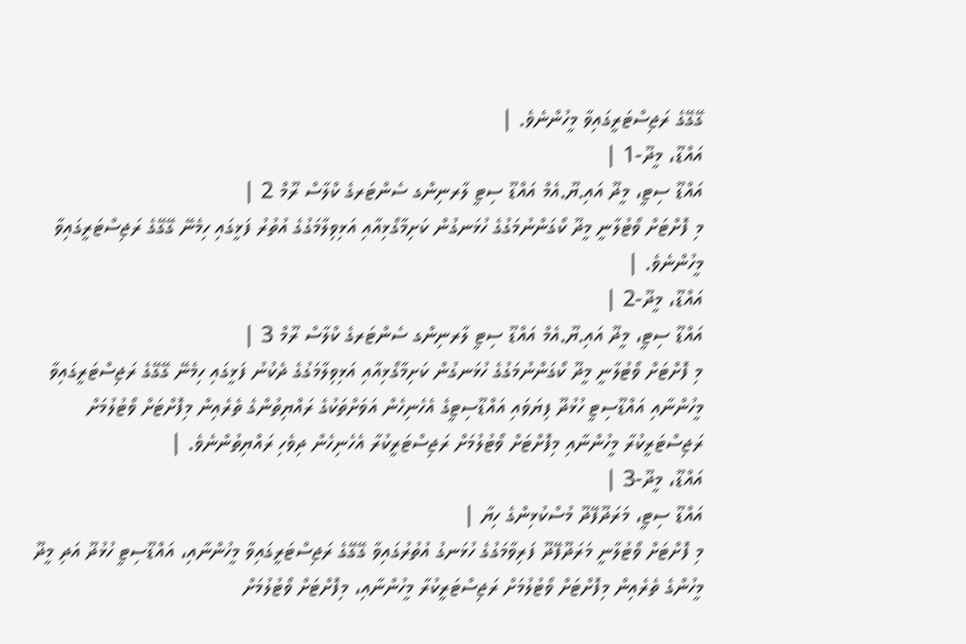ގޭގޭގެ ރަޖިސްޓަރީގައިވާ މީހުންނެވެ. |
އައްޑޫ، މީދޫ-1 |
އައްޑޫ ސިޓީ، މީދޫ އައި.ޔޫ.އެމް އައްޑޫ ސިޓީ ލާރނިންގ ސެންޓަރގެ ކްލާސް ރޫމް 2 |
މި ފޮށްޓަށް ވޯޓުލާނީ މީދޫ ކޯގަންނުމަގުގެ ހުޅަނގުން ކަށިމާގޯޅިއާއި އަޅިވިލާމަގުގެ އުތުރު ފަޅީގައި ހިމެނޭ ގޭގޭގެ ރަޖިސްޓަރީގައިވާ މީހުންނެވެ. |
އައްޑޫ، މީދޫ-2 |
އައްޑޫ ސިޓީ، މީދޫ އައި.ޔޫ.އެމް އައްޑޫ ސިޓީ ލާރނިންގ ސެންޓަރގެ ކްލާސް ރޫމް 3 |
މި ފޮށްޓަށް ވޯޓުލާނީ މީދޫ ކޯގަންނުމަގުގެ ހުޅަނގުން ކަށިމާގޯޅިއާއި އަޅިވިލާމަގުގެ ދެކުނު ފަޅީގައި ހިމެނޭ ގޭގޭގެ ރަޖިސްޓަރީގައިވާ މީހުންނާއި އައްޑޫސިޓީ ހުޅުދޫ ފިޔަވައި އައްޑޫސިޓީގެ އެހެނިހެން އަވަށްތަކުގެ ރައްޔިތުންގެ ތެރެއިން މިފޮށްޓަށް ވޯޓުލުމަށް ރަޖިސްޓަރީކުރާ މީހުންނާއި މިފޮށްޓަށް ވޯޓުލުމަށް ރަޖިސްޓަރީކުރާ އެހެނިހެން ދިވެހި ރައްޔިތުންނެވެ. |
އައްޑޫ، މީދޫ-3 |
އައްޑޫ ސިޓީ، މަރަދޫފޭދޫ މުސްކުޅިންގެ ހިޔާ |
މި ފޮށްޓަށް ވޯޓުލާނީ މަރަދޫފޭދޫ ފަރިވާމަގުގެ ހުޅަނގު އުތުރުގައިވާ ގޭގޭގެ ރަޖިސްޓަރީގައިވާ މީހުންނާއި، އައްޑޫސިޓީ ހުޅުދޫ އަދި މީދޫ މީހުންގެ ތެރެއިން މިފޮށްޓަށް ވޯޓުލުމަށް ރަޖިސްޓަރީކުރާ މީހުންނާއި، މިފޮށްޓަށް ވޯޓުލުމަށް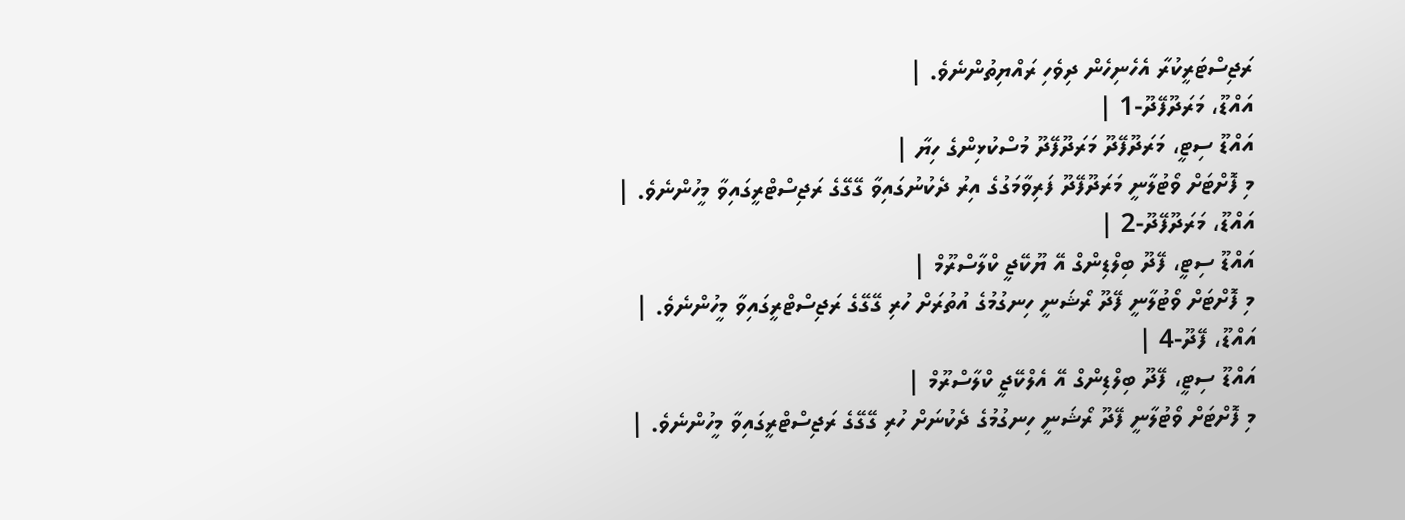ރަޖިސްޓަރީކުރާ އެހެނިހެން ދިވެހި ރައްޔިތުންނެވެ. |
އައްޑޫ، މަރަދޫފޭދޫ-1 |
އައްޑޫ ސިޓީ، މަރަދޫފޭދޫ މަރަދޫފޭދޫ މުސްކުޅިންގެ ހިޔާ |
މި ފޮށްޓަށް ވޯޓުލާނީ މަރަދޫފޭދޫ ފަރިވާމަގުގެ އިރު ދެކުނުގައިވާ ގޭގޭގެ ރަޖިސްޓްރީގައިވާ މީހުންނެވެ. |
އައްޑޫ، މަރަދޫފޭދޫ-2 |
އައްޑޫ ސިޓީ، ފޭދޫ ބިލްޑިންގް އޭ ޔޫކޭޖީ ކްލާސްރޫމް |
މި ފޮށްޓަށް ވޯޓުލާނީ ފޭދޫ ރޯޝަނީ ހިނގުމުގެ އުތުރަށް ހުރި ގޭގޭގެ ރަޖިސްޓްރީގައިވާ މީހުންނެވެ. |
އައްޑޫ، ފޭދޫ-4 |
އައްޑޫ ސިޓީ، ފޭދޫ ބިލްޑިންގް އޭ އެލްކޭޖީ ކްލާސްރޫމް |
މި ފޮށްޓަށް ވޯޓުލާނީ ފޭދޫ ރޯޝަނީ ހިނގުމުގެ ދެކުނަށް ހުރި ގޭގޭގެ ރަޖިސްޓްރީގައިވާ މީހުންނެވެ. |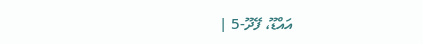އައްޑޫ، ފޭދޫ-5 |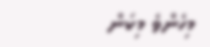މިހެންވެ މިކަން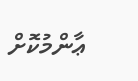ޢާންމުކޮށް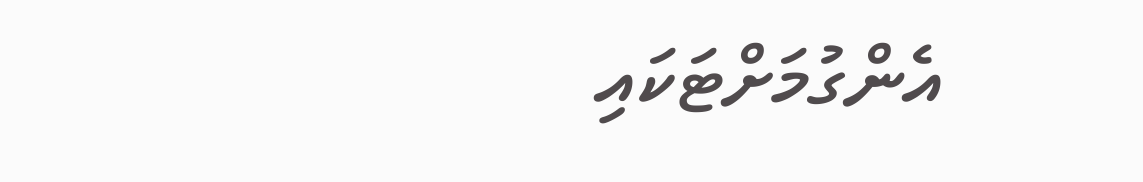އެންގުމަށްޓަކައި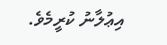އިޢުލާނު ކުރީމެވެ.